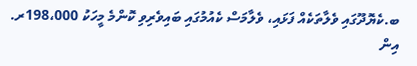ބ.ކެޔޮދޫގައި ވެލާތަކެއް ފަޅައި، ވެލާމަސް ކެއުމުގައި ބައިވެރިވި ކޮންމެ މީހަކު 198،000ރ. އިން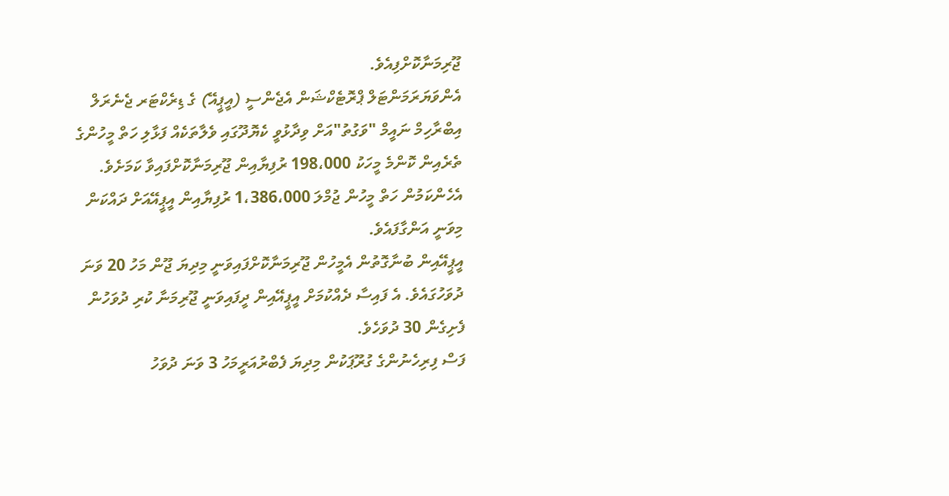ޖޫރިމަނާކޮށްފިއެވެ.
އެންވަޔަރަމަންޓަލް ޕްރޮޓެކްޝަން އެޖެންސީ (އީޕީއޭ) ގެ ޑިރެކްޓަރ ޖެނެރަލް އިބްރާހިމް ނައީމް "ވަގުތު"އަށް ވިދާޅުވީ ކެޔޮދޫގައި ވެލާތަކެއް ފަޅާލި ހަތް މީހުންގެ ތެރެއިން ކޮންމެ މީހަކު 198،000 ރުފިޔާއިން ޖޫރިމަނާކޮށްފައިވާ ކަމަށެވެ.
އެހެންކަމުން ހަތް މީހުން ޖުމްލަ 1،386،000 ރުފިޔާއިން އީޕީއޭއަށް ދައްކަން މިވަނީ އަންގާފައެވެ.
އީޕީއޭއިން ބުނާގޮތުން އެމީހުން ޖޫރިމަނާކޮށްފައިވަނީ މިދިޔަ ޖޫން މަހު 20 ވަނަ ދުވަހުގައެވެ. އެ ފައިސާ ދެއްކުމަށް އީޕީއޭއިން ދީފައިވަނީ ޖޫރިމަނާ ކުރި ދުވަހުން ފެށިގެން 30 ދުވަހެވެ.
ފަސް ފިރިހެނުންގެ ގުރޫޕަކުން މިދިޔަ ފެބްރުއަރީމަހު 3 ވަނަ ދުވަހު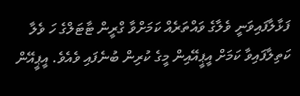ފަޅާލާފައިވަނީ ވެލާގެ ވައްތަރެއް ކަމަށްވާ ގްރީން ޓާޓަލްގެ ހަ ވެލާ ކަތިލާފައިވާ ކަމަށް އީޕީއޭއިން މީގެ ކުރިން ބުނެފައި ވެއެވެ. އީޕީއޭން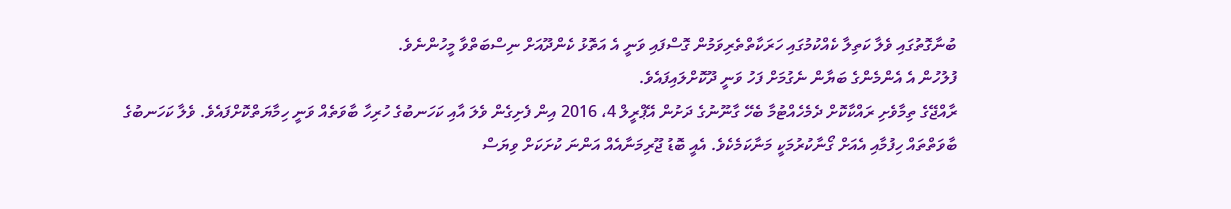ބުނާގޮތުގައި ވެލާ ކަތިލާ ކެއްކުމުގައި ހަރަކާތްތެރިވަމުން ގޮސްފައި ވަނީ އެ އަތޮޅު ކެންދޫއަށް ނިސްބަތްވާ މީހުންނެވެ.
ފުލުހުން އެ އެންމެންގެ ބަޔާން ނެގުމަށް ފަހު ވަނީ ދޫކޮށްލައިފައެވެ.
ރާއްޖޭގެ ތިމާވެށި ރައްކާކޮށް ދެމެހެއްޓުމާ ބެހޭ ގާނޫނުގެ ދަށުން އޭޕްރީލް 4، 2016 އިން ފެށިގެން ވެލަ އާއި ކަހަނބުގެ ހުރިހާ ބާވަތެއް ވަނީ ހިމާޔަތްކޮށްފައެވެ. ވެލާ ކަހަނބުގެ ބާވަތްތައް ހިފުމާއި އެއަށް ގޯނާކުރުމަކީ މަނާކަމެކެވެ. އެއީ ބޮޑު ޖޫރިމަނާއެއް އަންނަ ކުށަކަށް ވިޔަސް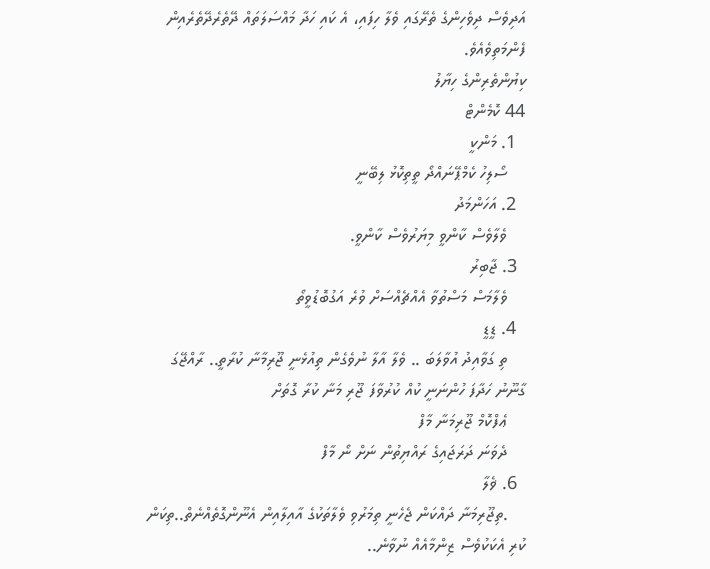އަދިވެސް ދިވެހިންގެ ތެރޭގައި ވެލާ ހިފައި، އެ ކައި ހަދާ މައްސަލަތައް ދޭތެރެދޭތެރެއިން ފެންމަތިވެއެވެ.
ކިޔުންތެރިންގެ ހިޔާލު
44 ކޮމެންޓް
  1. މަންކީ
    ސޯލިހު ކެމްޕޭނައްދޯ ތީތިކޮޅު ލިބޭނީ
  2. އަހަންމަދު
    ވެލާވެސް ކާންވީ މިޔަރުވެސް ކާންވީ.
  3. ޖާބިރު
    ވެލާމަސް މަސްތުވާ އެއްޗެއްސަށް ވުރެ އަގުބޮޑުވީތޯ
  4. ޑީޑީ
    ތި ގަވާއިދު އުވާލަބަ .. ވެލާ އާލާ ނުވެގެން ތިއުޅެނީ ޖޫރިމާނާ ކުރާތީ.. ރާއްޖޭގަ ގާނޫނު ހަދާފަ ހުންނަނީ ކުއް ކުރުވާފަ ޖޫރި މަނާ ކުރާ ގޮތަށް
    ޢެފްކޮމް ޖޫރިމަނާ މާފް
    ދެވަނަ ދަރަޖައިގެ ރައްޔިތުން ނަށް ނޯ މާފް
  6. ޥެލާ
    .ތިޖޫރިމަނާ ދައްކަން ޖެހެނީ ތިމަރުވި ވެލާތަކުގެ އާއިލާއިން އެނޫންގޮތެއްނެތް..ތިކަން ކުރި އެކަކުވެސް ޒިންމާއެއް ނުވާނެ..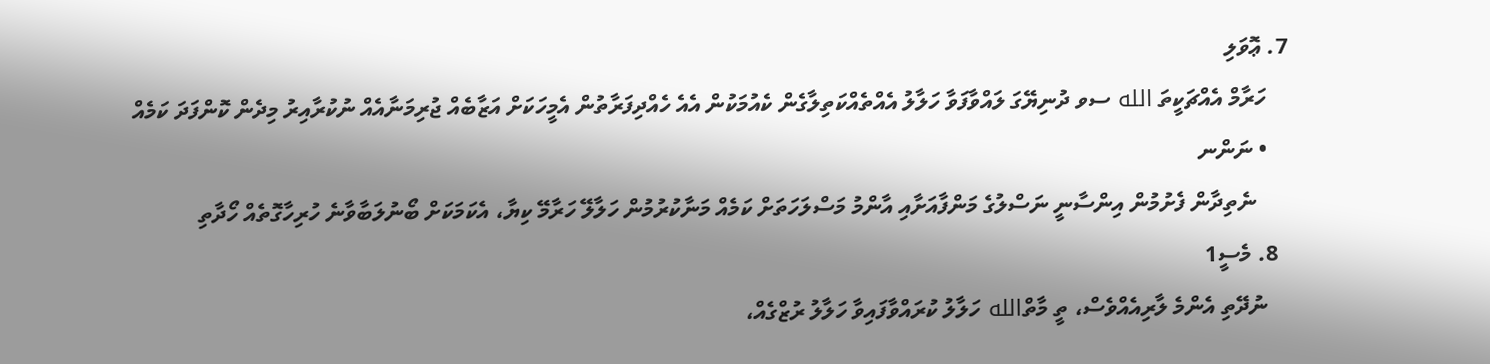7. ޢޮވަލި
    ހަރާމް އެއްޗަކީތަ الله ސވ ދުނިޔޭގަ ލައްވާފަވާ ހަލާލު އެއްތެއްކަތިލާގެން ކެއުމަކުން އެއެ ހެއްދިފަރާތުން އެމީހަކަށް އަޒާބެއް ޖުރިމަނާއެއް ނުކުރާއިރު މިދެން ކޮންފަދަ ކަމެއް
    • ނަންނ
      ނެތިދާން ފެށުމުން އިންސާނީ ނަސްލުގެ މަންފާއަށާއި އާންމު މަސްލަހަތަށް ކަމެއް މަނާކުރުމުން ހަލާލޭ ހަރާމޭ ކިޔާ، އެކަމަކަށް ބޯނުލަބާވާނެ ހުރިހާގޮތެއް ހޯދާތި
  8. މެސީ1
    ނުދޭތި އެންމެ ލާރިއެއްވެސް، ތީ މާތްالله ހަލާލު ކުރައްވާފައިވާ ހަލާލު ރުޒްގެއް،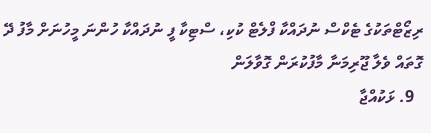ރިޒޯޓްތަކުގެ ޓެކްސް ނުދައްކާ ފްލެޓް ކުކި، ސްޓިކާ ފީ ނުދައްކާ ހުންނަ މީހުނަށް މާފު ދޭ ގޮތައް ވެލާ ޖޫރިމަނާ މާފުކުރަން ގޮވާލަން
  9. ޅަކުއްޖާ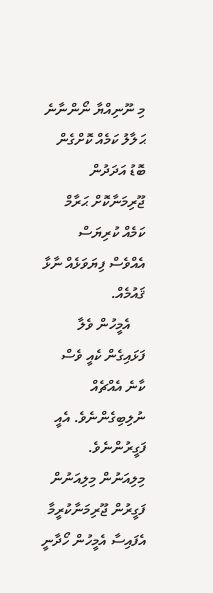މި ނޫނިއްޔާ ނޯންނާނެ ޙަލާލު ކަމެއް ކޮށްގެން ބޮޑު އަދަދުން ޖޫރިމަނާކޮށް ޙަރާމް ކަމެއް ކުރިޔަސް އެއްވެސް ފިޔަވަޅެއް ނާޅާ ޤައުމެއް.
    އެމީހުން ވެލާ ފަޅައިގެން ކެއީ ވެސް ކާނެ އެއްޗެއް ނުލިބިގެންނެވެ. އެއީ ފަގީރުންނެވެ. މިލިއަނުން މިލިއަނުން ފަގީރުން ޖޫރިމަނާކުރީމާ އެފައިސާ އެމީހުން ހޯދާނީ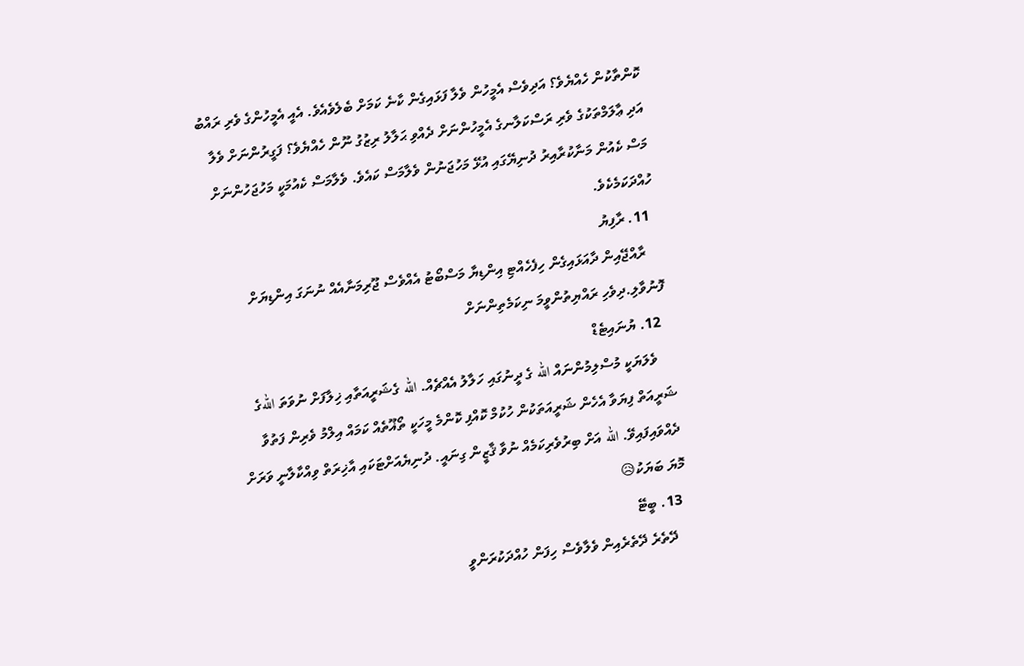ކޮންތާކުން ހެއްޔެވެ؟ އަދިވެސް އެމީހުން ވެލާ ފަޅައިގެން ކާނެ ކަމަށް ބެލެވެއެވެ. އެއީ އެމީހުންގެ ވެރި ރައްބު އަދި ޢާލަމްތަކުގެ ވެރި ރަސްކަލާނގެ އެމީހުންނަށް ދެއްވި ޙަލާލު ރިޒުގު ނޫން ހެއްޔެވެ؟ ފަގީރުންނަށް ވެލާ މަސް ކެއުން މަނާކުރާއިރު ދުނިޔޭގައި އުޅޭ މަހުޖަނުން ވެލާމަސް ކައެވެ. ވެލާމަސް ކެއުމަކީ މަހުޖަހުންނަށް ހުއްދަކަމެކެވެ.
  11. ރާފިޔު
    ރާއްޖޭއިން ދާއަޅައިގެން ހިފެހެއްޓި އިންޑިޔާ މަސްބޯޓު އެއްވެސް ޖޫރިމަނާއެއް ނުނަގަ އިންޑިޔަށް ފޮނުވާލި.ދިވެހި ރައްޔިތުންވީމަ ނިކަމެތިންނަށް
  12. ޔުނައިޓެޑް
    ވެލަޔަކީ މުސްލިމުންނައް الله ގެ ދީނުގައި ހަލާލު އެއްޗެއް. الله ގެޝަރީއަތާއި ޚިލާފަށް ނުވަތަ اللهގެ ޝަރީއަތް ފިޔަވާ އެހެން ޝަރީއަތަކުން ހުކުމް ކޮއްފި ކޮންމެ މީހަކީ ތޯޣޫތެއް ކަމައް އިލްމު ވެރިން ފަތުވާ ދެއްވައިފައިވޭ. الله އަށް ބިރުވެރިކަމެއް ނުވާ ޤާޒީން ގިނައީ. ދުނިޔެއަށްޓަކައި އާޚިރަތް ވިއްކާލާނީ ވަރަށް މޮޔަ ބަޔަކު😥
  13. ބީޓޭ
    ދޭތެރެ ދޭތެރެއިން ވެލާވެސް ހިފަން ހުއްދަކުރަންވީ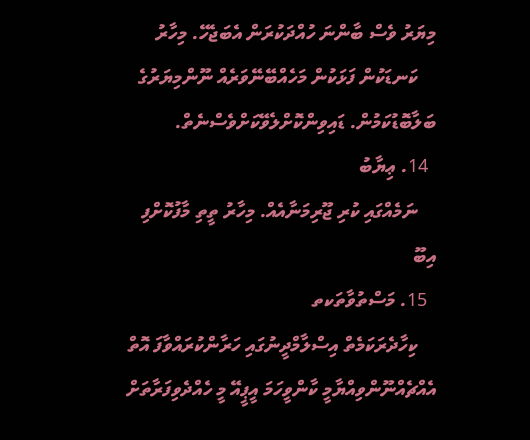މިޔަރު ވެސް ބާންނަ ހުއްދަކުރަން އެބަޖެހޭ. މިހާރު
    ކަނޑަކުން ފަޅަކުން މަހެއްބޭނޭވަރެއް ނޫންމިޔަރުގެ ބަލާބޮޑުކަމުން. ޑައިވިންކޮށްލެވޭކަށްވެސްނެތް.
  14. ޢިޔާބު
    ނަމެއްގައި ކުރި ޖޫރިމަނާއެއް. މިހާރު ތީތި މާފުކޮށްފި އިބޫ
  15. މަސްތުވާތަކތ
    ކިހާދެރަކަމެތް އިސްލާމްދީނުގައި ހަރާންކުރައްވާފަ އޮތް އެއްޗެއްނޫންވިއްޔާމީ ކާންވީހަމަ އީޕީއޭ މީ ހެއްދެވިފަރާތަށް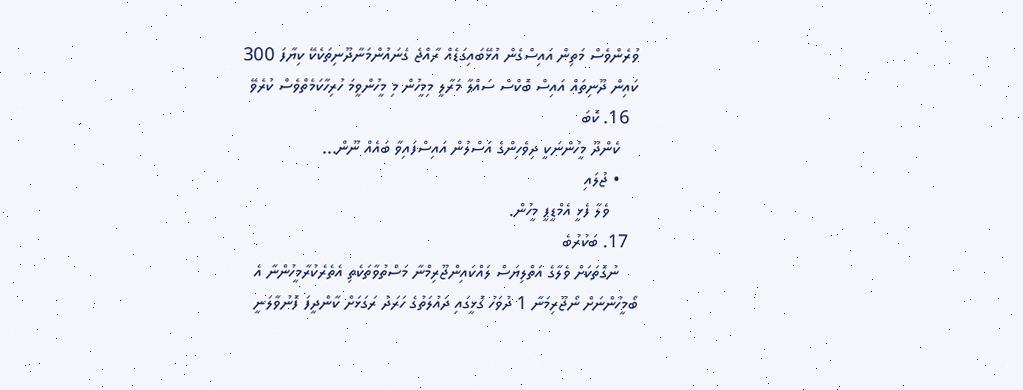ވުރެންވެސް މަތިން އައިސްގެން އުޅޭބައިގަޑެއް ރާއްޖެ ގެނައުންމަނާދޫނިތަކެކޭ ކިޔާފަ 300 ކައިން ދޫނިތައް އައިސް ބޮކްސް ސައްލާ މަރާލީ މިމީހުން މި މީހުންވީމަ ހުރިހާކަމެތްވެސް ކުރެވޭ
  16. ކޮބަ
    ކެންދޫ މީހުންނަކީ ދިވެހިންގެ އަސްލުން އައިސްފައިވާ ބައެއް ނޫން...
    • ޖުލައި
      ވެލާ ފެޅީ އެމްޑީޕީ މީހުން.
  17. ބަކުރުބެ
    ނުގޮތަކަށް ވެލާގެ އަތްލިޔަސް ލައްކައިންޖޫރިމްނާ މަސްތުވާތަކެތި އެތެރެކުރާމީހުންނާ އެ ބޯމީހުންނަށް ނޯޖޫރިމަނާ 1 ދުވަހު ގޮޅީގައި ދައުލަތުގެ ހަރަދު ރަގަޅަށް ކާންދީފަ ފޮނުވާލަނީ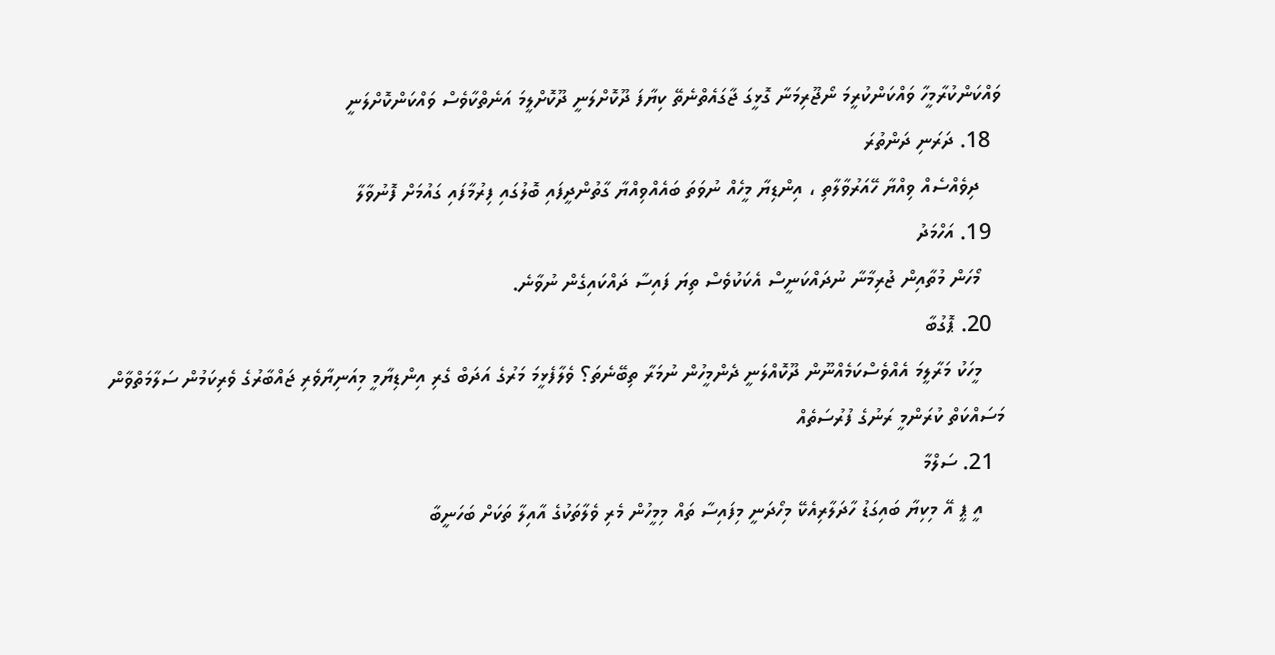ވައްކަންކުރާމީހާ ވައްކަންކުރީމަ ނޯޖޫރިމަނާ ގޮޅީގަ ޖާގައެތްނެތޭ ކިޔާފަ ދޫކޮށްލަނީ ދޫކޮށްލީމަ އަނެތްކާވެސް ވައްކަންކޮށްލަނީ
  18. ދަރަނި ދަންތުރަ
    ދިވެއްސެއް ވިއްޔާ ހޭއަރުވާލާތި ، އިންޑިޔާ މީހެއް ނުވަތަ ބައެއްވިއްޔާ ގާތުންދީފައި ބޮލުގައި ފިރުމާފައި ގައުމަށް ފޮނުވާލާ
  19. އަހްމަދު
    މޯހަން މުތާއިން ޖުރިމާނާ ނުދައްކަނީސް އެކަކުވެސް ތިޔަ ފައިސާ ދައްކައިގެން ނުވާނެ.
  20. ޕޮގުބާ
    މީހަކު މަރާލީމަ އެއްވެސްކަމެއްނޫން ދޫކޮއްލަނީ ދެންމީހުން ނުމަރާ ތިބޭނެތަ؟ ވެލާފެޅީމަ މަރުގެ އަދަބް ގެރި އިންޑިޔާމީ މިއަނިޔާވެރި ޖައްބާރުގެ ވެރިކަމުން ސަލާމަތްވާން މަސައްކަތް ކުރަންމީ ރަނުގެ ފުރުސަތެއް
  21. ސަލްމާ
    އީ ޕީ އޭ މިކިޔާ ބައިގަޑު ހާދަލާރިއެކޭ މިހޯދަނީ މިފައިސާ ތައް މިމީހުން މެރި ވެލާތަކުގެ އާއިލާ ތަކަށް ބަހަނީބާ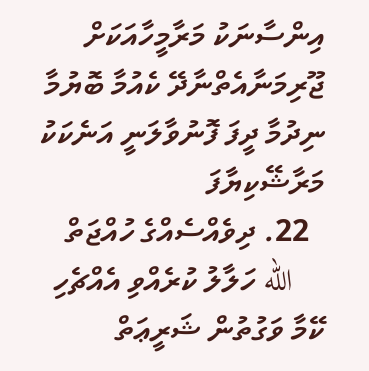އިންސާނަކު މަރާމީހާއަކަށް ޖޫރިމަނާއެތްނާދޭ ކެއުމާ ބޮޔުމާ ނިދުމާ ދީފަ ފޮނުވާލަނީ އަނެކަކު މަރާޝޭކިޔާފަ
  22. ދިވެއްސެއްގެ ހުއްޖަތް
    الله ހަލާލު ކުރެއްވި އެއްޗެހި ކޭމާ ވަގުތުން ޝަރީޢަތް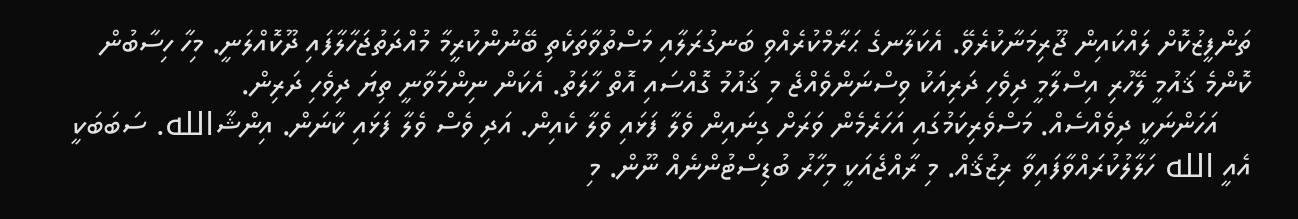ތަންފީޒުކޮށް ލައްކައިން ޖޫރިމަނާކުރެވޭ. އެކަލާނގެ ޙަރާމްކުރެއްވި ބަނގުރަލާއި މަސްތުވާތަކެތި ބޭނުންކުރީމާ މުއްދަތުޖަހާލާފައި ދޫކޮއްލަނީ. މިހާ ހިސާބުން ކޮންމެ ޤައުމީ ލޭހުރި އިސްލާމީ ދިވެހި ދަރިއަކު ވިސްނަންވެއްޖެ މި ޤައުމު ގޮއްސައި އޮތް ހާލަތު. އެކަން ނިންމަވާނީ ތިޔަ ދިވެހި ދަރިން.
    އަހަންނަކީ ދިވެއްސެއް. މަސްވެރިކަމުގައި އަހަރެމެން ވަރަށް ގިނައިން ވެލާ ފަޅައި ވެލާ ކެއިން. އަދި ވެސް ވެލާ ފަޅައި ކާނަން. އިންޝާالله. ސަބަބަކީ އެއީ الله ހަލާލުކުރައްވާފައިވާ ރިޒުޤެއް. މި ރާއްޖެއަކީ މިހާރު ބުޑިސްޓުންނެއް ނޫން. މި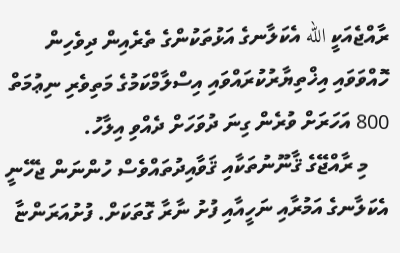ރާއްޖެއަކީ الله އެކަލާނގެ އަޅުތަކުންގެ ތެރެއިން ދިވެހިން ހޮއްވަވައި އިޚްތިޔާރުކުރައްވައި އިސްލާމްކަމުގެ މަތިވެރި ނިޢުމަތް 800 އަހަރަށް ވުރެން ގިނަ ދުވަހަށް ދެއްވި އިލާހު.
    މި ރާއްޖޭގެ ޤާނޫނުތަކާއި ޤަވާއިދުތައްވެސް ހުންނަން ޖެހޭނީ އެކަލާނގެ އަމުރާއި ނަހީއާއި ފުށު ނާރާ ގޮތަކަށް. ފުށުއަރަންޏާ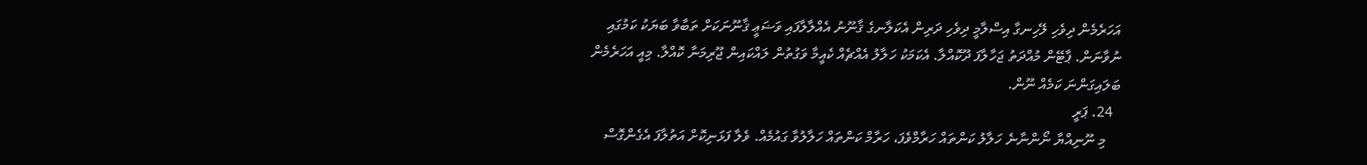އަހަރެމެން ދިވެހި ލޭހިނގާ އިސްލާމީ ދިވެހި ދަރިން އެކަލާނގެ ޤާނޫނު އެއްލާލާފައި ވަޟަޢީ ޤާނޫނަކަށް ތަބާވާ ބަޔަކު ކަމުގައި ނުވާނަން. ޕާޓޭން މުއްދަތު ޖަހާލާފަ ދޫކޮއްލާ. އެކަމަކު ހަލާލު އެއްޗެއް ކެއީމާ ވަގުތުން ލައްކައިން ޖޫރިމަނާ ކޮއްލާ. މިއީ އަހަރެމެން ބަލައިގަންނަ ކަމެއް ނޫން.
  24. ޕަރީ
    މި ނޫނިއްޔާ ނޯންނާނެ ހަލާލު ކަންތައް ހަރާމްވެފަ، ހަރާމް ކަންތައް ހަލާލުވާ ގައުމެއް. ވެލާ ފަޅަނިކޮށް އަތުލާފަ އެގެންގޮސް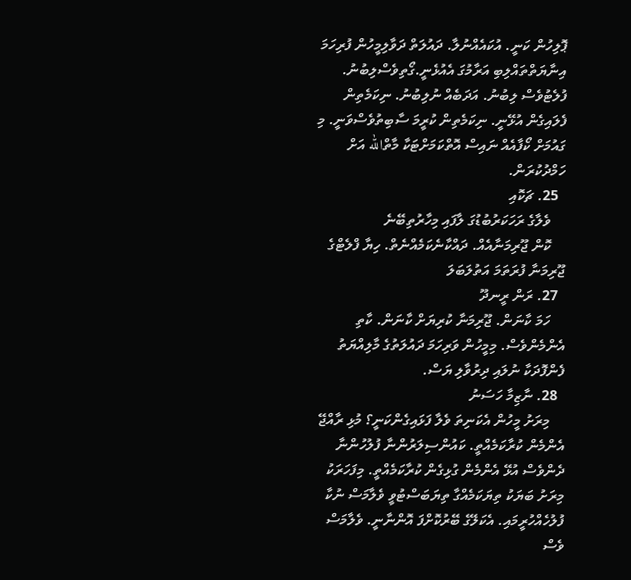ޕޮލިހުން ކަނީ. އުކައެއްނުލާ. ދައުލަތް ދަވާލިމީހުން ފުރިހަމަ އިނާޔަތްތައްލިބި އަރާމުގަ އެއުޅެނީ.ގޯތިވެސްލިބުނު. ފުލެޓުވެސް ލިބުނު. އަދަބެއް ނުލިބުނު. ނިކަމެތިން ފެލައިގެން އުޅޭނީ. ނިކަމެތިން ކުރީމަ ސާބިތުވެސްވަނީ. މި ގައުމަށް ކޯފާއެއް ނައިސް އޮތްކަމަށްޓަކާ މާތްالله އަށް ހަމްދުކުރަން.
  25. ޗަކޮއި
    ވެލާގެ ރަހަކަރުބުޑުގަ ލާފައި މިހާރުތިބޭނެ
    ކޮން ޖޫރިމަނާއެއް. ދައްކާނެކަމެއްނެތް. ހިޔާ ފްލެޓްގެ ޖޫރިމަނާ ފުރަތަމަ އަތުލަބަލަ
  27. ރަން ރީނދޫ
    ހަމަ ކާނަން. ޖޫރިމަނާ ކުރިޔަށް ކާނަން. ކާތި އެންމެންވެސް. މިމީހުން ވަރިހަމަ ދައުލަތުގެ މާލިއްޔަތު ފެންފޮދަކާ ނުލައި ދިރުވާލި ޔަސް.
  28. ނާޒިމާ ހަސަނު
    މިރަށު މީހުން އެކަނިތަ ވެލާ ފަޅައިގެންކަނީ؟ މުޅި ރާއްޖޭ އެންމެން ކުރާކަމެއްތީ. ކައުންސިލަރުންނާ ފުލުހުންނާ ދެންވެސް އުޅޭ އެންމެން ގުޅިގެން ކުރާކަމެއްތީ. މިފަހަރަކު މިރަށު ބަޔަކު ތިޔަކަމެއްގާ ތިޔަބަސްޓުވީ ވެލާމަސް ނުކާ ފުލުހެއްހުރީމައި. އެކަލޭގެ ބޭރުކޮށްފަ އޮންނާނީ. ވެލާމަސް ވެސް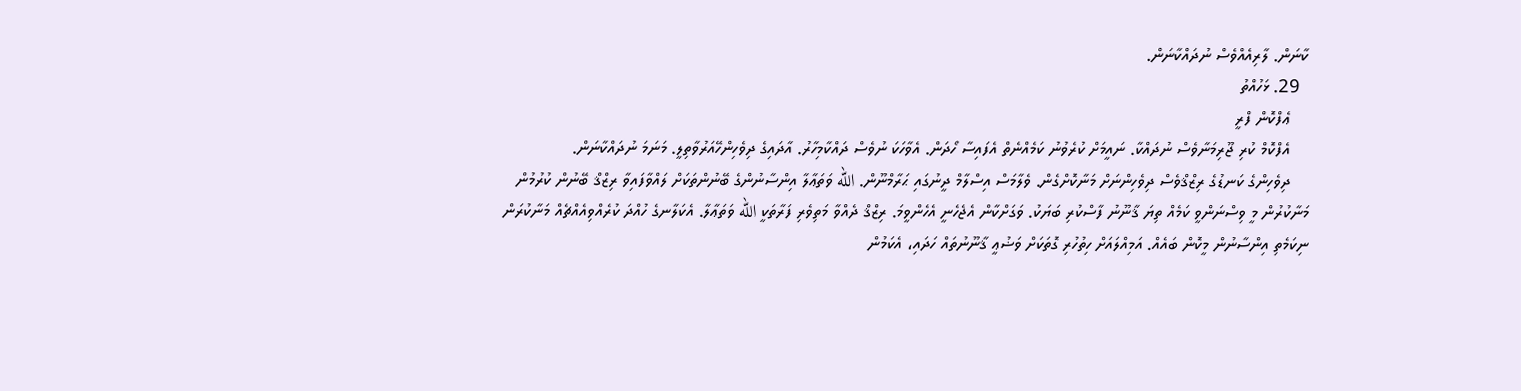ކާނަން. ލާރިއެއްވެސް ނުދައްކާނަން.
  29. ޅަހުއްތު
    ޢެފްކޮން ފްރީ
    އެފްކޮމް ކުރި ޖޫރިމަނާވެސް ނުދައްކާ. ނައީމަށް ކުރެވުނު ކަމެއްނެތް އެފައިސާ ހޯދަން. އެވާހަކަ ނުވެސް ދައްކާމިހާރު. އާދައިގެ ދިވެހިންހޭއަރުވާތިލީ. މަނަމަ ނުދައްކާނަން.
    ދިވެހިންގެ ކަނޑުގެ ރިޒްޤްވެސް ދިވެހިންނަށް މަނާކޮށްގެން. ވެލާމަސް އިސްލާމް ދީނުގައި ޙަރާމްނޫން. الله ވަތަޢާލާ އިންސާނުންގެ ބޭނުންތަކަށް ލައްވާފައިވާ ރިޒްޤް ބޭނުން ކުރުމުން މަނާކުރުން މީ ވިސްނަންވީ ކަމެއް ތިޔަ ޤާނޫނު ފާސްކުރި ބަޔަކު. ވަގަށްކާން އެޖެހެނީ އެހެންވީމަ. ރިޒްޤް ދެއްވާ މަތިވެރި ފަރާތަކީ الله ވަތަޢާލާ. އެކަލާނގެ ހުއްދަ ކުރެއްވިއެއްޗެއް މަނާކުރަން ނިކަމެތި އިންސާނުން މީކޮން ބައެއް. އަމިއްލައަށް ހިތުހުރި ގޮތަކަށް ވަޟުޢީ ޤާނޫނުތައް ހަދައި، އެކަމުން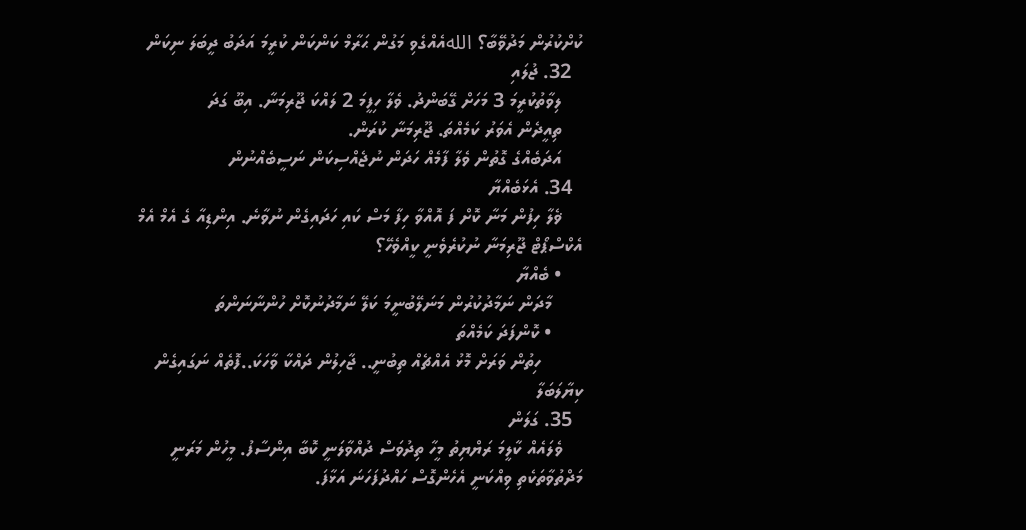ކުށްކުރުން މަދުވޭބާ؟ اللهއެއްގެވި މަގުން ޙަރާމް ކަންކަން ކުރީމަ އަދަބު ދީބަލަ ނިކަން
  32. ޖުލައި
    ލިވާތުކުރީމަ 3 މަހަށް ގޭބަންދު. ވެލާ ހިފީމަ 2 ލައްކަ ޖޫރިމަނާ. އިބޫ ގަދަ
    ތިއީދެން އެވަރު ކަމެއްތަ. ޖޫރިމަނާ ކުރަން.
    އަދަބެއްގެ ގޮތުން ވެލާ ފާމެއް ހަދަން ނުޖެއްސިކަން ނަސީބެއްނުން
  34. އެޅަބެއްޔާ
    ޥެލާ ހިފުން މަނާ ކޮށް ފަ އޮއްވާ ހިފާ މަސް ކައި ހަދައިގެން ނުވާނެ. އިންޑިއާ ގެ އެމް އެމް އެކްސްޕޯޓް ޖޫރިމަނާ ނުކުރެވެނީ ކީއްވެހޭ؟
    • ބެއްޔާ
      މާދަން ނަމާދުކުރުން މަނަލޭބުނީމަ ކަލޭ ނަމާދުނުކޮށް ހުންނާނަންތަ
      • ކޮންފަދަ ކަމެއްތަ
        ހިތުން ވަރަށް މޮޅު އެއްޗެއް ތިބުނީ.. ޖާހިލުން ދައްކާ ވާހަކަ..ފޮތެއް ނަގައިގެން ކިޔާލަބަލާ
  35. ގަލަން
    ވެލައެއް ކާލީމަ ރަޔްޔިތު މީހާ ތިދުވަސް ދުއްވާލަނީ ކޮބާ އިންސާފު. މީހުން މަރަނީ މަދްތުވާތަކެތި ވިއްކަނީ އެހެންގޮސް ހައްދުފަހަނަ އަޅާފަ.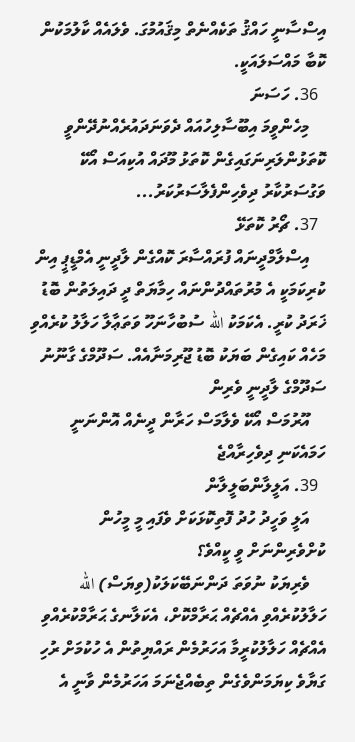އިސްސާނީ ހައްޤު ތަކެއްނެތް މިޤައުމުގަ. ވެލައެއް ކާލުމަކުން ކޮބާ މައްސަލައަކީ.
  36. ހަސަނަ
    މިހެންވީމަ އިބޫސާލިހުއައް ދެވަނަދައުރެއްނުދޭންވީ ކޮތަޅުންލަރިނަގައިގެން ކޮތަޅު މޫދައް އުކިއަސް އޯކޭ ވަގުސަރުކާރު ދިވެހިންފެލާސަރުކަރު...
  37. ޗޯރު ކޮތަޅޭ
    އިސްލާމްދީނައް ފުރައްސާރަ ކޮއްގެން ލާދީނީ އެމްޑީޕީ އިން ކުރިކަމަކީ އެ މުރުތައްދުންނައް ހިމާޔަތް ދީ ދައިލަތުން ބޮޑު ޚަރަދު ކުރީ. އެކަމަކު الله ސުބުހާނަހޫ ވަތަޢާލާ ހަލާލު ކުރެއްވި މަހެއް ކައިގެން ބަޔަކު ބޮޑު ޖޫރިމަނާއެއް. ސަދޫމްގެ ގާނޫނު ސަދޫމްގެ ލާދީނީ ވެރިން
    އޫރުމަސް އޯކޭ ވެލާމަސް ހަރާން ދީނެއް އޮންނަނީ ހަމައެކަނި ދިވެހިރާއްޖެ
  39. އަލީލާންބަލީލާން
    އަލީ ވަހީދު ހުދު ފޮތިކޮޅަކަށް ވެފައި މީ މީހުން ކުށްވެރިންނަށް ވީ ކީއްވެ؟
    ވެރިޔަކު ނުވަތަ ދަންނަބޭކަލަކު(ވިޔަސް) الله ހަލާލުކުރެއްވި އެއްޗެއް ޙަރާމްކޮށް، އެކަލާނގެ ޙަރާމްކުރެއްވި އެއްޗެއް ހަލާލުކުރީމާ އަހަރުމެން ރައްޔިތުން އެ ހުކުމަށް ރުހި ގަޔާވެ ކިޔަމަންވެގެން ތިބެއްޖެނަމަ އަހަރުމެން ވާނީ އެ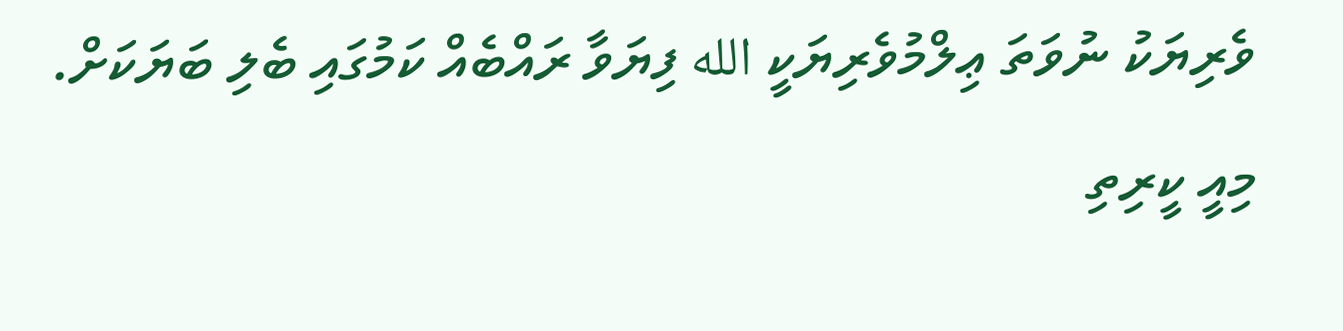ވެރިޔަކު ނުވަތަ ޢިލްމުވެރިޔަކީ الله ފިޔަވާ ރައްބެއް ކަމުގައި ބެލި ބަޔަކަށް. މިއީ ކީރިތި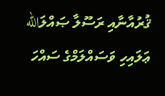ޤުރުއާނާއި ރަސޫލާ ޞައްލަالله ޢަލައިހި ވަސައްލަމްގެ ސައްހަ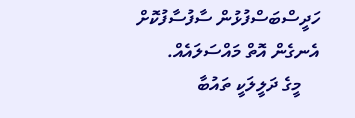ހަދީސްބަސްފުޅުން ސާފުސާފުކޮށް އެނގެން އޮތް މައްސަލައެއް.
    މީގެ ދަލީލަކީ ތައުބާ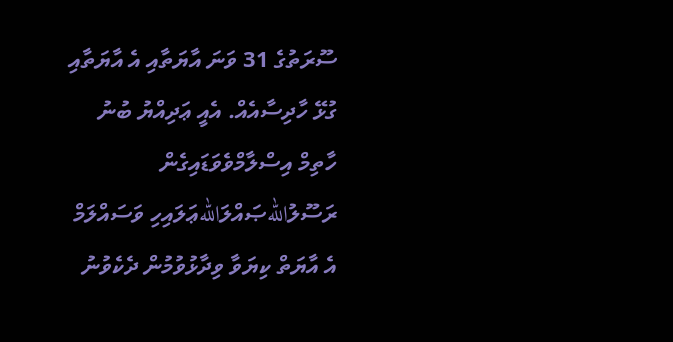ސޫރަތުގެ 31 ވަނަ އާޔަތާއި އެ އާޔަތާއި ގުޅޭ ހާދިސާއެއް. އެއީ ޢަދިއްޔު ބުނު ހާތިމް އިސްލާމްވެވަޑައިގެން ރަސޫލުاللهޞައްލަاللهޢަލައިހި ވަސައްލަމް އެ އާޔަތް ކިޔަވާ ވިދާޅުވުމުން ދެކެވުނު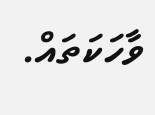ވާހަކަތައް.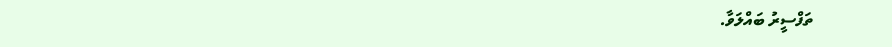ތަފްސީރު ބައްލަވާ.